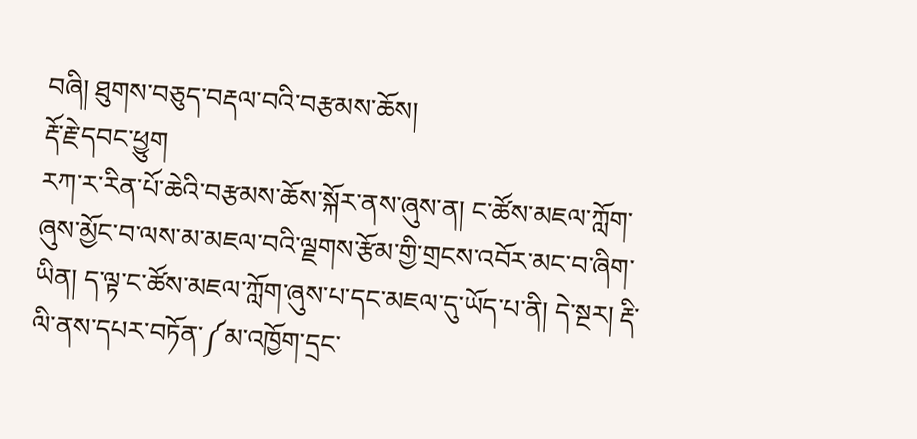བཞི། ཐུགས་བཅུད་བརྡལ་བའི་བརྩམས་ཆོས།
རྡོ་རྗེ་དབང་ཕྱུག
རཀ་ར་རིན་པོ་ཆེའི་བརྩམས་ཆོས་སྐོར་ནས་ཞུས་ན། ང་ཚོས་མཇལ་ཀློག་ཞུས་མྱོང་བ་ལས་མ་མཇལ་བའི་ལྗགས་རྩོམ་གྱི་གྲངས་འབོར་མང་བ་ཞིག་ཡིན། ད་ལྟ་ང་ཚོས་མཇལ་ཀློག་ཞུས་པ་དང་མཇལ་དུ་ཡོད་པ་ནི། དེ་སྔར། རྡི་ལི་ནས་དཔར་བཏོན་༼མ་འཁྱོག་དྲང་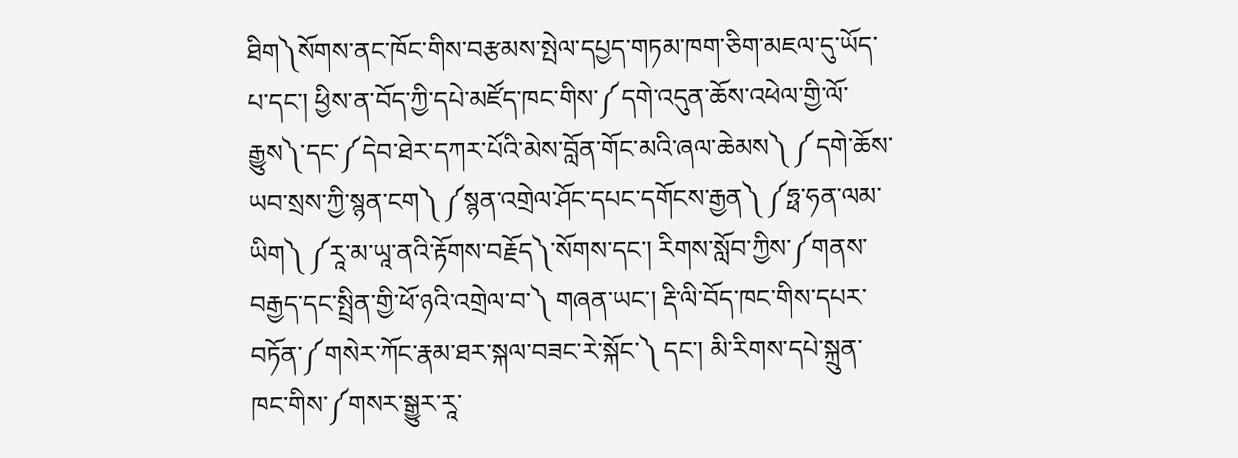ཐིག༽སོགས་ནང་ཁོང་གིས་བརྩམས་སྤེལ་དཔྱད་གཏམ་ཁག་ཅིག་མཇལ་དུ་ཡོད་པ་དང་། ཕྱིས་ན་བོད་ཀྱི་དཔེ་མཛོད་ཁང་གིས་༼དགེ་འདུན་ཆོས་འཕེལ་གྱི་ལོ་རྒྱུས༽་དང་༼དེབ་ཐེར་དཀར་པོའི་མེས་བློན་གོང་མའི་ཞལ་ཆེམས༽ ༼དགེ་ཆོས་ཡབ་སྲས་ཀྱི་སྙན་ངག༽ ༼སྙན་འགྲེལ་ཤོང་དཔང་དགོངས་རྒྱན༽ ༼ཧྥ་ཧན་ལམ་ཡིག༽ ༼རཱ་མ་ཡཱ་ནའི་རྟོགས་བརྗོད༽་སོགས་དང་། རིགས་སློབ་ཀྱིས་༼གནས་བརྒྱད་དང་སྤྲིན་གྱི་ཕོ་ཉའི་འགྲེལ་བ་༽ གཞན་ཡང་། རྡི་ལི་བོད་ཁང་གིས་དཔར་བཏོན་༼གསེར་ཀོང་རྣམ་ཐར་སྐལ་བཟང་རེ་སྐོང་༽ དང་། མི་རིགས་དཔེ་སྐྲུན་ཁང་གིས་༼གསར་སྒྱུར་རཱ་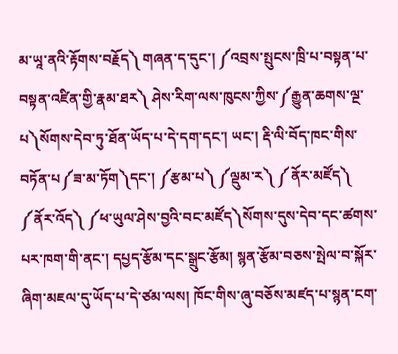མ་ཡཱ་ནའི་རྟོགས་བརྗོད༽ གཞན་ད་དུང་། ༼འབྲས་སྤུངས་ཁྲི་པ་བསྟན་པ་བསྟན་འཛིན་གྱི་རྣམ་ཐར༽ ཤེས་རིག་ལས་ཁུངས་ཀྱིས་༼རྒྱུན་ཆགས་ལྔ་པ༽སོགས་དེབ་ཏུ་ཐོན་ཡོད་པ་དེ་དག་དང་། ཡང་། རྡི་ལི་བོད་ཁང་གིས་བཏོན་པ༼ཟ་མ་ཏོག༽དང་། ༼རྩམ་པ༽ ༼ལྡུམ་ར༽ ༼ནོར་མཛོད༽ ༼ནོར་འོད༽ ༼ཕ་ཡུལ་ཤེས་བྱའི་བང་མཛོད༽སོགས་དུས་དེབ་དང་ཚགས་པར་ཁག་གི་ནང་། དཔྱད་རྩོམ་དང་སྒྲུང་རྩོམ། སྙན་རྩོམ་བཅས་སྤེལ་བ་སྐོར་ཞིག་མཇལ་དུ་ཡོད་པ་དེ་ཙམ་ལས། ཁོང་གིས་ཞུ་བཅོས་མཛད་པ་སྙན་ངག་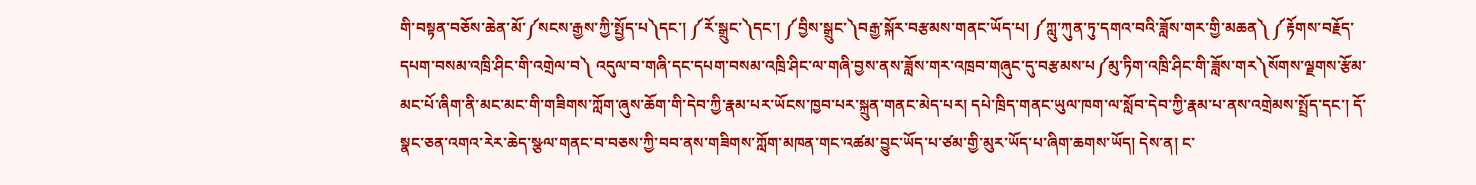གི་བསྟན་བཅོས་ཆེན་མོ་༼སངས་རྒྱས་ཀྱི་སྤྱོད་པ༽དང་། ༼རོ་སྒྲུང་༽དང་། ༼བྱིས་སྒྲུང་༽བརྒྱ་སྐོར་བརྩམས་གནང་ཡོད་པ། ༼ཀླུ་ཀུན་ཏུ་དགའ་བའི་ཟློས་གར་གྱི་མཆན༽ ༼རྟོགས་བརྗོད་དཔག་བསམ་འཁྲི་ཤིང་གི་འགྲེལ་བ༽ འདུལ་བ་གཞི་དང་དཔག་བསམ་འཁྲི་ཤིང་ལ་གཞི་བྱས་ནས་ཟློས་གར་འཁྲབ་གཞུང་དུ་བརྩམས་པ༼མུ་ཏིག་འཁྲི་ཤིང་གི་ཟློས་གར༽སོགས་ལྗགས་རྩོམ་མང་པོ་ཞིག་ནི་མང་མང་གི་གཟིགས་ཀློག་ཞུས་ཆོག་གི་དེབ་ཀྱི་རྣམ་པར་ཡོངས་ཁྱབ་པར་སྐྲུན་གནང་མེད་པར། དཔེ་ཁྲིད་གནང་ཡུལ་ཁག་ལ་སློབ་དེབ་ཀྱི་རྣམ་པ་ནས་འགྲེམས་སྤྲོད་དང་། དོ་སྣང་ཅན་འགའ་རེར་ཆེད་སྩལ་གནང་བ་བཅས་ཀྱི་བབ་ནས་གཟིགས་ཀློག་མཁན་གང་འཚམ་བྱུང་ཡོད་པ་ཙམ་གྱི་མུར་ཡོད་པ་ཞིག་ཆགས་ཡོད། དེས་ན། ང་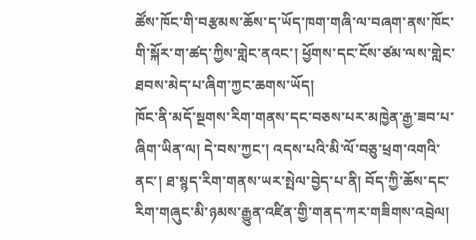ཚོས་ཁོང་གི་བརྩམས་ཆོས་ད་ཡོད་ཁག་གཞི་ལ་བཞག་ནས་ཁོང་གི་སྐོར་ག་ཚད་ཀྱིས་གླེང་ནའང་། ཕྱོགས་དང་ངོས་ཙམ་ལས་གླེང་ཐབས་མེད་པ་ཞིག་ཀྱང་ཆགས་ཡོད།
ཁོང་ནི་མདོ་སྔགས་རིག་གནས་དང་བཅས་པར་མཁྱེན་རྒྱ་ཟབ་པ་ཞིག་ཡིན་ལ། དེ་བས་ཀྱང་། འདས་པའི་མི་ལོ་བཅུ་ཕྲག་འགའི་ནང་། ཐ་སྙད་རིག་གནས་ཡར་སྤེལ་བྱེད་པ་ནི། བོད་ཀྱི་ཆོས་དང་རིག་གཞུང་མི་ཉམས་རྒྱུན་འཛིན་གྱི་གནད་ཀར་གཟིགས་འབྲེལ།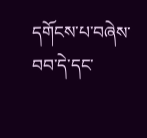དགོངས་པ་བཞེས་བབ་དེ་དང་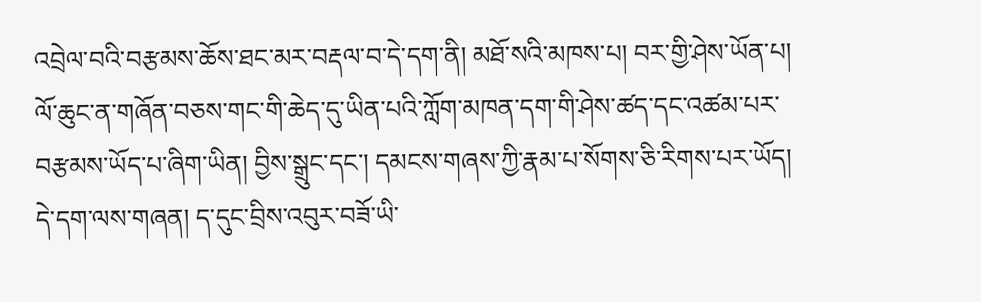འབྲེལ་བའི་བརྩམས་ཆོས་ཐང་མར་བརྡལ་བ་དེ་དག་ནི། མཐོ་སའི་མཁས་པ། བར་གྱི་ཤེས་ཡོན་པ། ལོ་ཆུང་ན་གཞོན་བཅས་གང་གི་ཆེད་དུ་ཡིན་པའི་ཀློག་མཁན་དག་གི་ཤེས་ཚད་དང་འཚམ་པར་བརྩམས་ཡོད་པ་ཞིག་ཡིན། བྱིས་སྒྲུང་དང་། དམངས་གཞས་ཀྱི་རྣམ་པ་སོགས་ཅི་རིགས་པར་ཡོད། དེ་དག་ལས་གཞན། ད་དུང་བྲིས་འབུར་བཟོ་ཡི་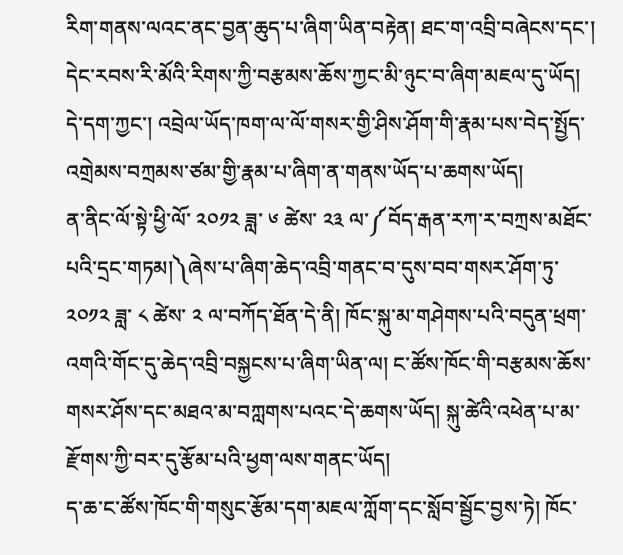རིག་གནས་ལའང་ནང་བྱན་ཆུད་པ་ཞིག་ཡིན་བརྟེན། ཐང་ག་འབྲི་བཞེངས་དང་། དེང་རབས་རི་མོའི་རིགས་ཀྱི་བརྩམས་ཆོས་ཀྱང་མི་ཉུང་བ་ཞིག་མཇལ་དུ་ཡོད། དེ་དག་ཀྱང་། འབྲེལ་ཡོད་ཁག་ལ་ལོ་གསར་གྱི་ཤིས་ཤོག་གི་རྣམ་པས་བེད་སྤྱོད་འགྲེམས་བཀྲམས་ཙམ་གྱི་རྣམ་པ་ཞིག་ན་གནས་ཡོད་པ་ཆགས་ཡོད།
ན་ནིང་ལོ་སྟེ་ཕྱི་ལོ་ ༢༠༡༢ ཟླ་ ༦ ཚེས་ ༢༣ ལ་༼བོད་རྒན་རཀ་ར་བཀྲས་མཐོང་པའི་དྲང་གཏམ།༽ཞེས་པ་ཞིག་ཆེད་འབྲི་གནང་བ་དུས་བབ་གསར་ཤོག་ཏུ་ ༢༠༡༢ ཟླ་ ༨ ཚེས་ ༢ ལ་བཀོད་ཐོན་དེ་ནི། ཁོང་སྐུ་མ་གཤེགས་པའི་བདུན་ཕྲག་འགའི་གོང་དུ་ཆེད་འབྲི་བསྐྱངས་པ་ཞིག་ཡིན་ལ། ང་ཚོས་ཁོང་གི་བརྩམས་ཆོས་གསར་ཤོས་དང་མཐའ་མ་བཀླགས་པའང་དེ་ཆགས་ཡོད། སྐུ་ཚེའི་འཕེན་པ་མ་རྫོགས་ཀྱི་བར་དུ་རྩོམ་པའི་ཕྱག་ལས་གནང་ཡོད།
ད་ཆ་ང་ཚོས་ཁོང་གི་གསུང་རྩོམ་དག་མཇལ་ཀློག་དང་སློབ་སྦྱོང་བྱས་ཏེ། ཁོང་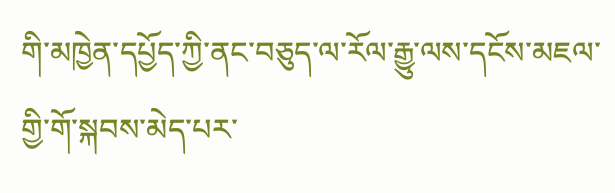གི་མཁྱེན་དཔྱོད་ཀྱི་ནང་བཅུད་ལ་རོལ་རྒྱུ་ལས་དངོས་མཇལ་གྱི་གོ་སྐབས་མེད་པར་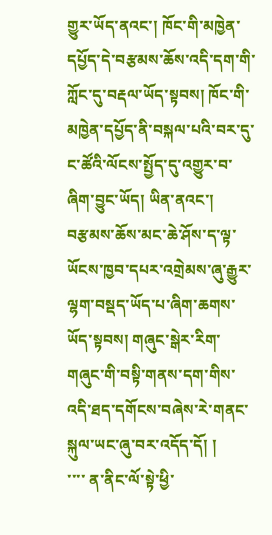གྱུར་ཡོད་ནའང་། ཁོང་གི་མཁྱེན་དཔྱོད་དེ་བརྩམས་ཆོས་འདི་དག་གི་ཀློང་དུ་བརྡལ་ཡོད་སྟབས། ཁོང་གི་མཁྱེན་དཔྱོད་ནི་བསྐལ་པའི་བར་དུ་ང་ཚོའི་ལོངས་སྤྱོད་དུ་འགྱུར་བ་ཞིག་བྱུང་ཡོད། ཡིན་ནའང་། བརྩམས་ཆོས་མང་ཆེ་ཤོས་ད་ལྟ་ཡོངས་ཁྱབ་དཔར་འགྲེམས་ཞུ་རྒྱུར་ལྷག་བསྡད་ཡོད་པ་ཞིག་ཆགས་ཡོད་སྟབས། གཞུང་སྒེར་རིག་གཞུང་གི་བསྟི་གནས་དག་གིས་འདི་ཐད་དགོངས་བཞེས་རེ་གནང་སྐུལ་ཡང་ཞུ་བར་འདོད་དོ། །
་་་་ ན་ནིང་ལོ་སྟེ་ཕྱི་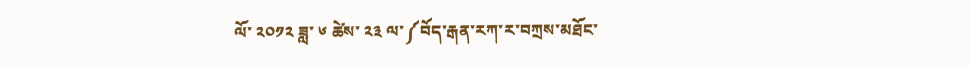ལོ་ ༢༠༡༢ ཟླ་ ༦ ཚེས་ ༢༣ ལ་༼བོད་རྒན་རཀ་ར་བཀྲས་མཐོང་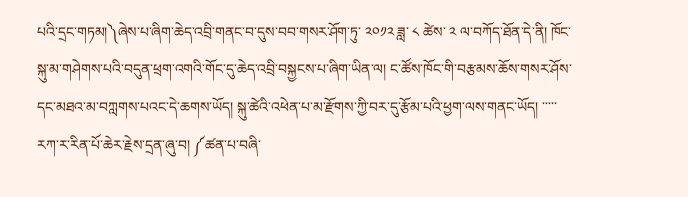པའི་དྲང་གཏམ།༽ཞེས་པ་ཞིག་ཆེད་འབྲི་གནང་བ་དུས་བབ་གསར་ཤོག་ཏུ་ ༢༠༡༢ ཟླ་ ༨ ཚེས་ ༢ ལ་བཀོད་ཐོན་དེ་ནི། ཁོང་སྐུ་མ་གཤེགས་པའི་བདུན་ཕྲག་འགའི་གོང་དུ་ཆེད་འབྲི་བསྐྱངས་པ་ཞིག་ཡིན་ལ། ང་ཚོས་ཁོང་གི་བརྩམས་ཆོས་གསར་ཤོས་དང་མཐའ་མ་བཀླགས་པའང་དེ་ཆགས་ཡོད། སྐུ་ཚེའི་འཕེན་པ་མ་རྫོགས་ཀྱི་བར་དུ་རྩོམ་པའི་ཕྱག་ལས་གནང་ཡོད། ་་་་་
རཀ་ར་རིན་པོ་ཆེར་རྗེས་དྲན་ཞུ་བ། ༼ཚན་པ་བཞི་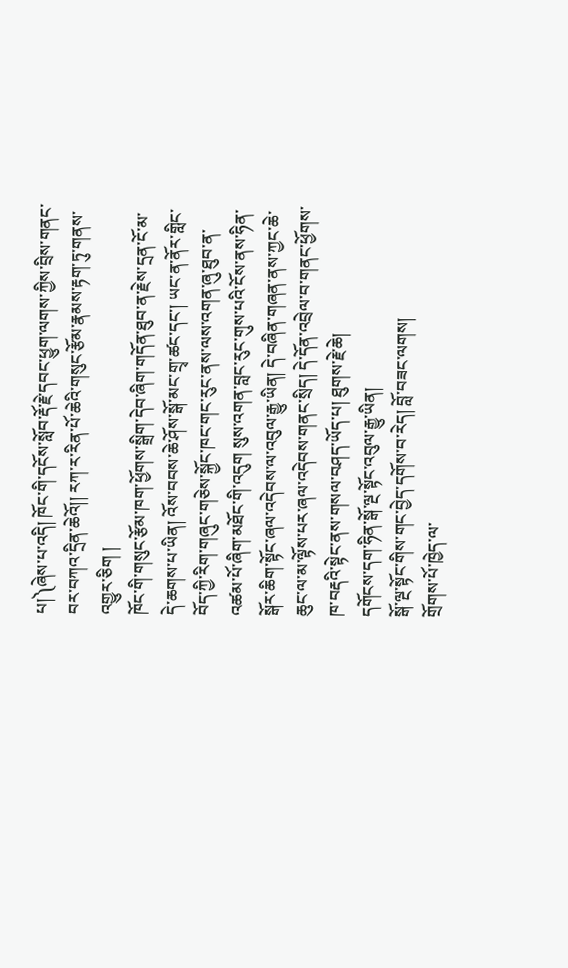པ།༽ཞེས་པ་འདི། ཁོང་གི་དངོས་སློབ་རྡོ་རྗེ་དབང་ཕྱུག་ལགས་ཀྱིས་བྲིས་གནང་བར་བཀའ་དྲིན་ཆེའོ།། རཀ་ར་རིན་པོ་ཆེའི་གསུང་རྩོམ་རྣམས་རྟག་ཏུ་གནས་འགྱུར་ཅིག །
ཁོང་གི་གསུང་རྩོམ་ཁག་ཕྱོགས་སྒྲིག་དེབ་ཞིག་གདོན་ཐུབ་ན་རྗེས་དྲན་ངོ་མ་དེ་ཆགས་པ་ཡིན། འོས་བབས་ཆེ་ཤོས་སྒོ་མང་གྲྭ་ཚང་དང་། ཡང་ན་ནོར་གླིང་བོད་ཀྱི་རིག་གཞུང་གཅེས་སྐྱོང་ཁང་གང་རུང་ནས་ལས་འགན་ཞུ་ཐུབ་ན་འཚམ་པོ་ཞིག་མཐོང་གི་འདུག སུས་འགན་བླང་རུང་གུས་པའི་ངོས་ནས་ཧིན་སྒོར་ཆིག་སྟོང་ཞལ་འདེབས་ལ་འབུལ་རྒྱུ་ཡིན། དེ་བཞིན་གཞན་ནས་ཀྱང་ཆེ་ཆུང་ལ་མ་ལྟོས་པར་ཞལ་འདེབས་གནང་སྲིད། དེ་དོན་འབྲེལ་བ་གནང་ཕྱོགས་ཁ་བརྡའི་སྟེང་ནས་གསལ་བཤད་ཡོད་པ། ཐུགས་རྗེ་ཆེ།
དགོངས་དག་ཧིན་སྒོ་ལྔ་སྟོང་འབུལ་རྒྱུ་ཡིན།
སྒོ་ལྔ་སྟོང་གིས་གང་བྱེད་དགོས་བ་རེད། བློ་བཟང་ལགས།
གྲོགས་པོ་ཁྱེད་ལ་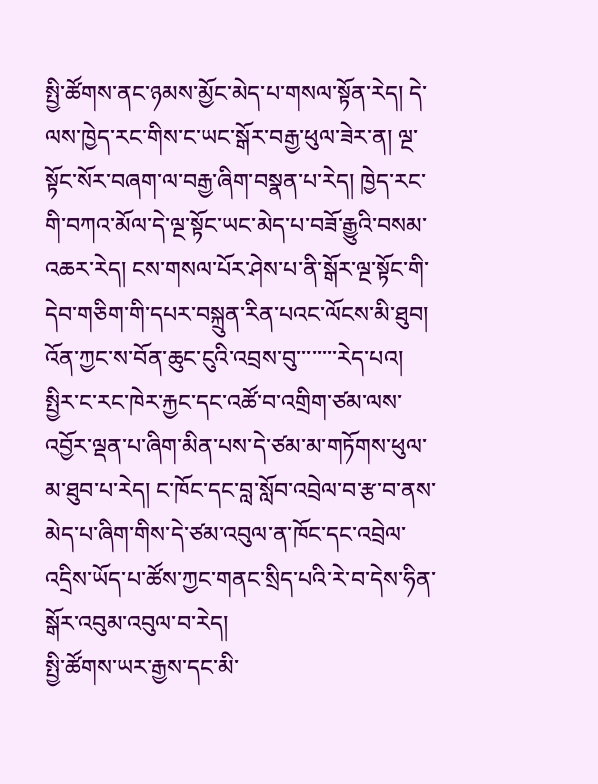སྤྱི་ཚོགས་ནང་ཉམས་མྱོང་མེད་པ་གསལ་སྟོན་རེད། དེ་ལས་ཁྱེད་རང་གིས་ང་ཡང་སྒོར་བརྒྱ་ཕུལ་ཟེར་ན། ལྔ་སྟོང་སོར་བཞག་ལ་བརྒྱ་ཞིག་བསྣན་པ་རེད། ཁྱེད་རང་གི་བཀའ་མོལ་དེ་ལྔ་སྟོང་ཡང་མེད་པ་བཟོ་རྒྱུའི་བསམ་འཆར་རེད། ངས་གསལ་པོར་ཤེས་པ་ནི་སྒོར་ལྔ་སྟོང་གི་དེབ་གཅིག་གི་དཔར་བསྐྲུན་རིན་པའང་ལོངས་མི་ཐུབ། འོན་ཀྱང་ས་བོན་ཆུང་ངུའི་འབྲས་བུ་་་་་་་་རེད་པའ།
སྤྱིར་ང་རང་ཁེར་རྐྱང་དང་འཚོ་བ་འགྲིག་ཙམ་ལས་འབྱོར་ལྡན་པ་ཞིག་མིན་པས་དེ་ཙམ་མ་གཏོགས་ཕུལ་མ་ཐུབ་པ་རེད། ང་ཁོང་དང་བླ་སློབ་འབྲེལ་བ་རྩ་བ་ནས་མེད་པ་ཞིག་གིས་དེ་ཙམ་འབུལ་ན་ཁོང་དང་འབྲེལ་འདྲིས་ཡོད་པ་ཚོས་ཀྱང་གནང་སྲིད་པའི་རེ་བ་དེས་ཧིན་སྒོར་འབུམ་འབུལ་བ་རེད།
སྤྱི་ཚོགས་ཡར་རྒྱས་དང་མི་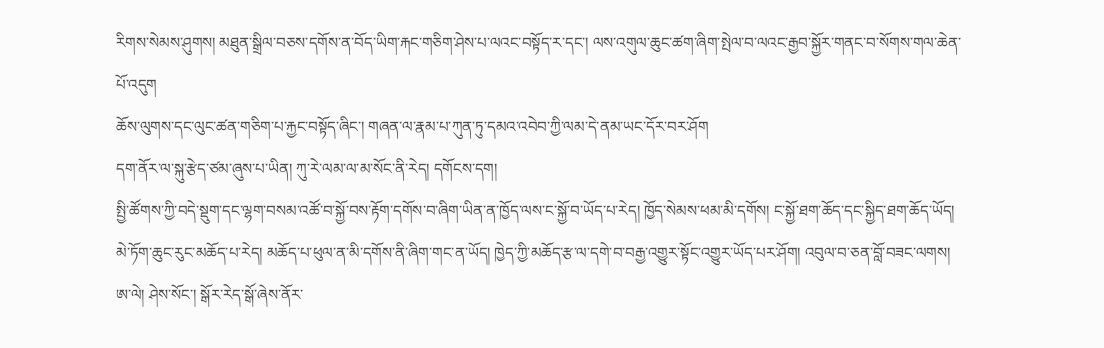རིགས་སེམས་ཤུགས། མཐུན་སྒྲིལ་བཅས་དགོས་ན་བོད་ཡིག་རྐང་གཅིག་ཤེས་པ་ལའང་བསྟོད་ར་དང་། ལས་འགུལ་ཆུང་ཚག་ཞིག་སྤེལ་བ་ལའང་རྒྱབ་སྐྱོར་གནང་བ་སོགས་གལ་ཆེན་པོ་འདུག
ཆོས་ལུགས་དང་ལུང་ཚན་གཅིག་པ་རྐྱང་བསྟོད་ཞིང་། གཞན་ལ་རྣམ་པ་ཀུན་ཏུ་དམའ་འབེབ་ཀྱི་ལམ་དེ་ནམ་ཡང་དོར་བར་ཤོག
དག་ནོར་ལ་སྐུ་རྩེད་ཙམ་ཞུས་པ་ཡིན། ཀུ་རེ་ལམ་ལ་མ་སོང་ནི་རེད། དགོངས་དག།
སྤྱི་ཚོགས་ཀྱི་བདེ་སྡུག་དང་ལྷག་བསམ་འཚོ་བ་སྐྱོ་བས་རྟོག་དགོས་བ་ཞིག་ཡིན་ན་ཁྱོད་ལས་ང་སྐྱོ་བ་ཡོད་པ་རེད། ཁྱོད་སེམས་ཕམ་མི་དགོས། ང་སྐྱོ་ཐག་ཆོད་དང་སྐྱིད་ཐག་ཆོད་ཡོད།
མེ་ཏོག་ཆུང་རུང་མཆོད་པ་རེད། མཆོད་པ་ཕུལ་ན་མི་དགོས་ནི་ཞིག་གང་ན་ཡོད། ཁྱེད་ཀྱི་མཆོད་རྩ་ལ་དགེ་བ་བརྒྱ་འགྱུར་སྟོང་འགྱུར་ཡོད་པར་ཤོག། འབུལ་བ་ཅན་བློ་བཟང་ལགས།
ཨ་ལེ། ཤེས་སོང་། སྒོར་རེད་སྒོ་ཞེས་ནོར་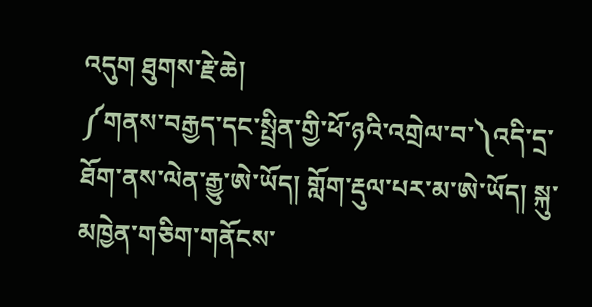འདུག ཐུགས་རྗེ་ཆེ།
༼གནས་བརྒྱད་དང་སྤྲིན་གྱི་ཕོ་ཉའི་འགྲེལ་བ་༽འདི་དྲ་ཐོག་ནས་ལེན་རྒྱུ་ཨེ་ཡོད། གློག་རྡུལ་པར་མ་ཨེ་ཡོད། སྐུ་མཁྱེན་གཅིག་གནོངས་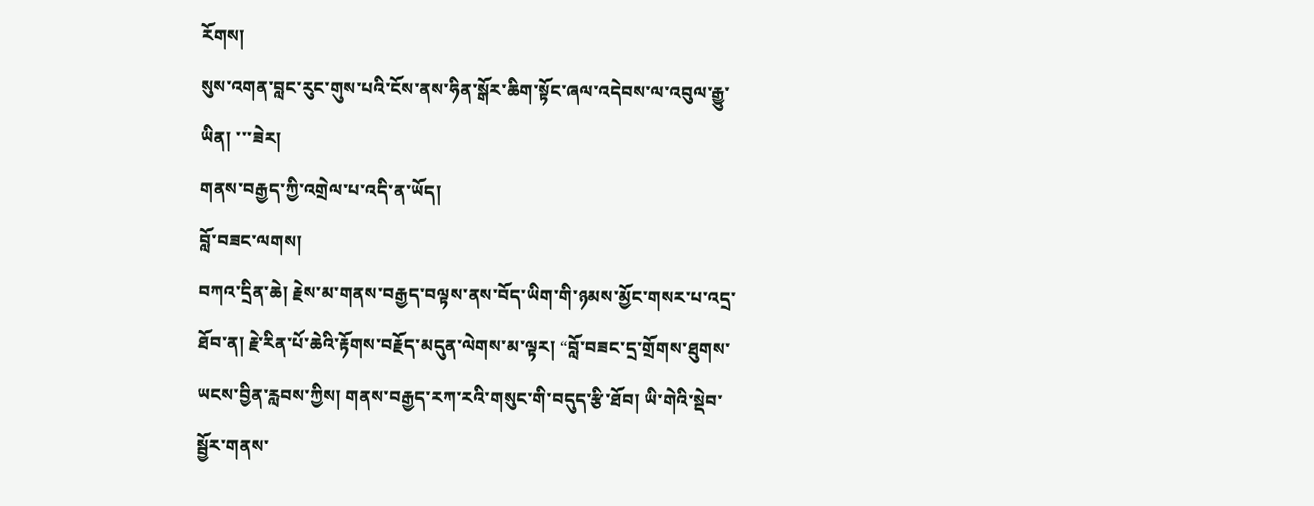རོགས།
སུས་འགན་བླང་རུང་གུས་པའི་ངོས་ནས་ཧིན་སྒོར་ཆིག་སྟོང་ཞལ་འདེབས་ལ་འབུལ་རྒྱུ་ཡིན། ་་་ཟེར།
གནས་བརྒྱད་ཀྱི་འགྲེལ་པ་འདི་ན་ཡོད།
བློ་བཟང་ལགས།
བཀའ་དྲིན་ཆེ། རྗེས་མ་གནས་བརྒྱད་བལྟས་ནས་བོད་ཡིག་གི་ཉམས་མྱོང་གསར་པ་འདྲ་ཐོབ་ན། རྗེ་རིན་པོ་ཆེའི་རྟོགས་བརྗོད་མདུན་ལེགས་མ་ལྟར། “བློ་བཟང་དྲ་གྲོགས་ཐུགས་ཡངས་བྱིན་རླབས་ཀྱིས། གནས་བརྒྱད་རཀ་རའི་གསུང་གི་བདུད་རྩི་ཐོབ། ཡི་གེའི་སྡེབ་སྦྱོར་གནས་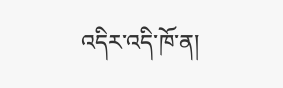འདིར་འདི་ཁོ་ན།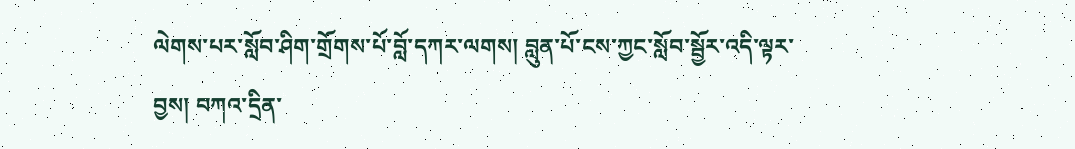ལེགས་པར་སློབ་ཤིག་གྲོགས་པོ་བློ་དཀར་ལགས། བླུན་པོ་ངས་ཀྱང་སློབ་སྦྱོར་འདི་ལྟར་བྱས། བཀའ་དྲིན་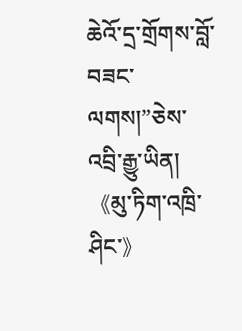ཆེའོ་དྲ་གྲོགས་བློ་བཟང་ལགས།”ཅེས་འབྲི་རྒྱུ་ཡིན།
《མུ་ཏིག་འཁྲི་ཤིང་》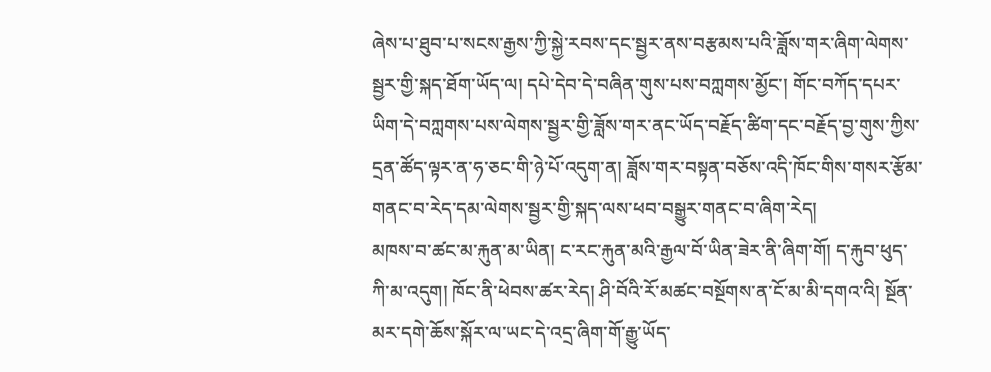ཞེས་པ་ཐུབ་པ་སངས་རྒྱས་ཀྱི་སྐྱེ་རབས་དང་སྦྱར་ནས་བརྩམས་པའི་ཟློས་གར་ཞིག་ལེགས་སྦྱར་གྱི་སྐད་ཐོག་ཡོད་ལ། དཔེ་དེབ་དེ་བཞིན་གུས་པས་བཀླགས་མྱོང་། གོང་བཀོད་དཔར་ཡིག་དེ་བཀླགས་པས་ལེགས་སྦྱར་གྱི་ཟློས་གར་ནང་ཡོད་བརྗོད་ཚིག་དང་བརྗོད་བྱ་གུས་ཀྱིས་དྲན་ཚོད་ལྟར་ན་ཧ་ཅང་གི་ཉེ་པོ་འདུག་ན། ཟློས་གར་བསྟན་བཅོས་འདི་ཁོང་གིས་གསར་རྩོམ་གནང་བ་རེད་དམ་ལེགས་སྦྱར་གྱི་སྐད་ལས་ཕབ་བསྒྱུར་གནང་བ་ཞིག་རེད།
མཁས་བ་ཚང་མ་རྐུན་མ་ཡིན། ང་རང་རྐུན་མའི་རྒྱལ་བོ་ཡིན་ཟེར་ནི་ཞིག་གོ། ད་རྐུབ་ཕུད་ཀི་མ་འདུག། ཁོང་ནི་ཕེབས་ཚར་རེད། ཤི་བོའི་རོ་མཚང་བསྔོགས་ན་ངོ་མ་མི་དགའ་འི། སྔོན་མར་དགེ་ཆོས་སྐོར་ལ་ཡང་དེ་འདྲ་ཞིག་གོ་རྒྱུ་ཡོད་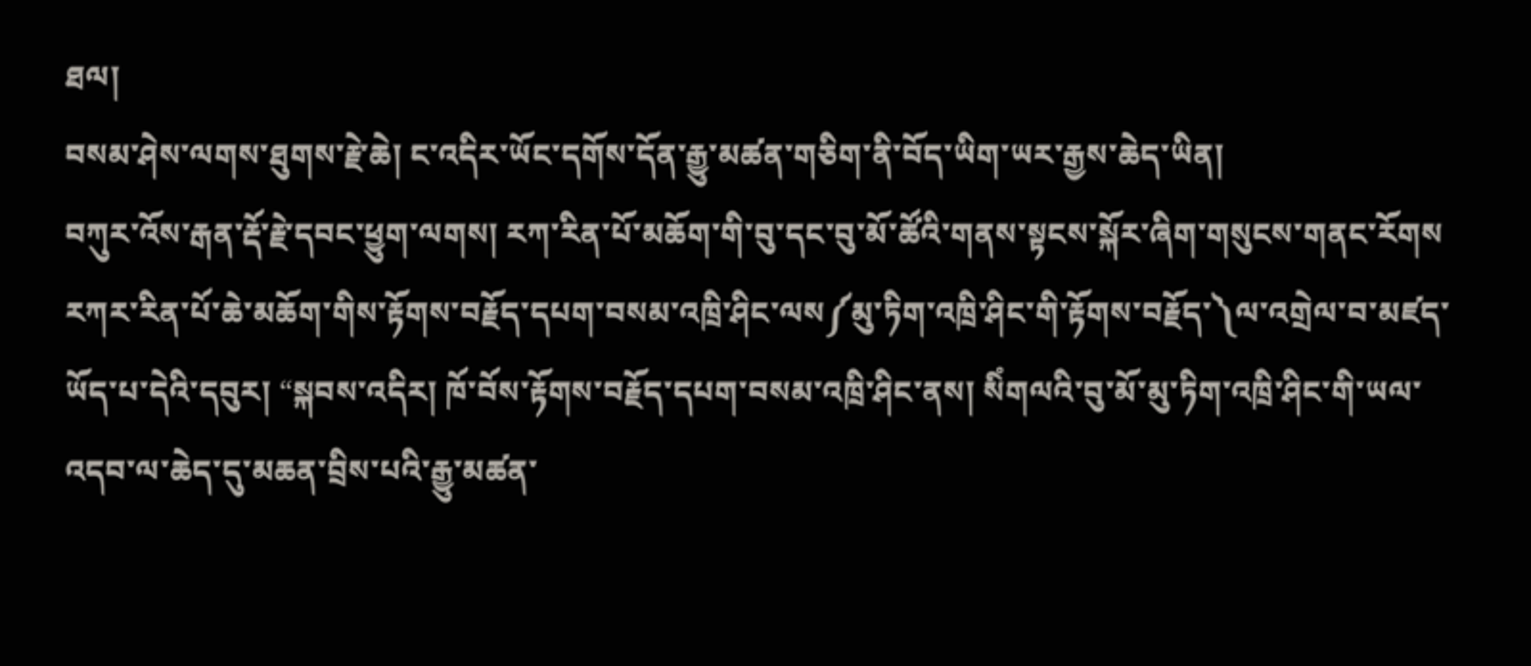ཐལ།
བསམ་ཤེས་ལགས་ཐུགས་རྗེ་ཆེ། ང་འདིར་ཡོང་དགོས་དོན་རྒྱུ་མཚན་གཅིག་ནི་བོད་ཡིག་ཡར་རྒྱས་ཆེད་ཡིན།
བཀུར་འོས་རྒན་རྡོ་རྗེ་དབང་ཕྱུག་ལགས། རཀ་རིན་པོ་མཆོག་གི་བུ་དང་བུ་མོ་ཚོའི་གནས་སྟངས་སྐོར་ཞིག་གསུངས་གནང་རོགས
རཀར་རིན་པོ་ཆེ་མཆོག་གིས་རྟོགས་བརྗོད་དཔག་བསམ་འཁྲི་ཤིང་ལས༼མུ་ཏིག་འཁྲི་ཤིང་གི་རྟོགས་བརྗོད་༽ལ་འགྲེལ་བ་མཛད་ཡོད་པ་དེའི་དབུར། “སྐབས་འདིར། ཁོ་བོས་རྟོགས་བརྗོད་དཔག་བསམ་འཁྲི་ཤིང་ནས། སིཾགལའི་བུ་མོ་མུ་ཏིག་འཁྲི་ཤིང་གི་ཡལ་འདབ་ལ་ཆེད་དུ་མཆན་བྲིས་པའི་རྒྱུ་མཚན་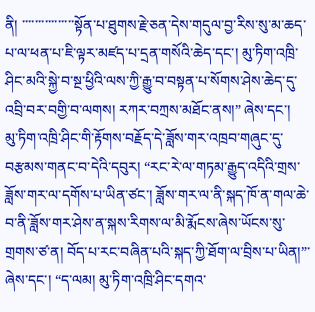ནི། ་་་་་་་་་་་་་་་་སྟོན་པ་ཐུགས་རྗེ་ཅན་དེས་གདུལ་བྱ་རིས་སུ་མ་ཆད་པ་ལ་ཕན་པ་ཇི་ལྟར་མཛད་པ་དྲན་གསོའི་ཆེད་དང་། མུ་ཏིག་འཁྲི་ཤིང་མའི་སྐྱེ་བ་སྔ་ཕྱིའི་ལས་ཀྱི་རྒྱུ་བ་བསྟན་པ་སོགས་ཤེས་ཆེད་དུ་འབྲི་བར་བགྱི་བ་ལགས། རཀར་བཀྲས་མཐོང་ནས།” ཞེས་དང་།
མུ་ཏིག་འཁྲི་ཤིང་གི་རྟོགས་བརྗོད་དེ་ཟློས་གར་འཁྲབ་གཞུང་དུ་བརྩམས་གནང་བ་དེའི་དབུར། “རང་རེ་ལ་གཏམ་རྒྱུད་འདིའི་གྲས་ཟློས་གར་ལ་དགོས་པ་ཡིན་ཙང་། ཟློས་གར་ལ་ནི་སྐད་ཁོ་ན་གལ་ཆེ་བ་ནི་ཟློས་གར་ཤེས་ན་སྐས་རིགས་ལ་མི་རྨོངས་ཞེས་ཡོངས་སུ་གྲགས་ཙ་ན། བོད་པ་རང་བཞིན་པའི་སྐད་ཀྱི་ཐོག་ལ་བྲིས་པ་ཡིན།”་ཞེས་དང་། “ད་ལམ། མུ་ཏིག་འཁྲི་ཤིང་དགའ་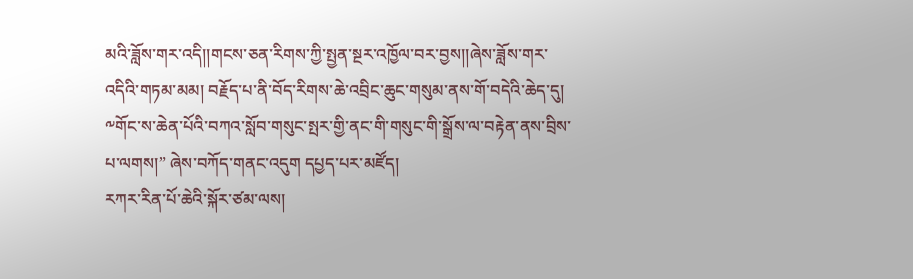མའི་ཟློས་གར་འདི།།གངས་ཅན་རིགས་ཀྱི་སྤྱན་སྔར་འཁྱོལ་བར་བྱས།།ཞེས་ཟློས་གར་འདིའི་གཏམ་མམ། བརྗོད་པ་ནི་བོད་རིགས་ཆེ་འབྲིང་ཆུང་གསུམ་ནས་གོ་བདེའི་ཆེད་དུ། ༸གོང་ས་ཆེན་པོའི་བཀའ་སློབ་གསུང་སྤར་གྱི་ནང་གི་གསུང་གི་སྒྲོས་ལ་བརྟེན་ནས་བྲིས་པ་ལགས།” ཞེས་བཀོད་གནང་འདུག དཔྱད་པར་མཛོད།
རཀར་རིན་པོ་ཆེའི་སྐོར་ཙམ་ལས།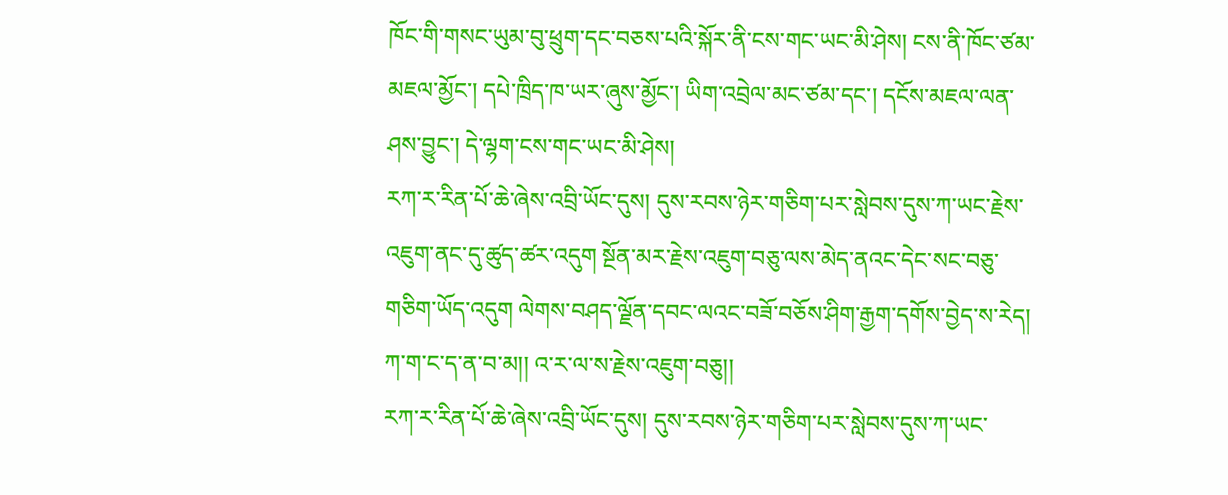ཁོང་གི་གསང་ཡུམ་བུ་ཕྲུག་དང་བཅས་པའི་སྐོར་ནི་ངས་གང་ཡང་མི་ཤེས། ངས་ནི་ཁོང་ཙམ་མཇལ་མྱོང་། དཔེ་ཁྲིད་ཁ་ཡར་ཞུས་མྱོང་། ཡིག་འབྲེལ་མང་ཙམ་དང་། དངོས་མཇལ་ལན་ཤས་བྱུང་། དེ་ལྷག་ངས་གང་ཡང་མི་ཤེས།
རཀ་ར་རིན་པོ་ཆེ་ཞེས་འབྲི་ཡོང་དུས། དུས་རབས་ཉེར་གཅིག་པར་སླེབས་དུས་ཀ་ཡང་རྗེས་འཇུག་ནང་དུ་ཚུད་ཚར་འདུག སྔོན་མར་རྗེས་འཇུག་བཅུ་ལས་མེད་ནའང་དེང་སང་བཅུ་གཅིག་ཡོད་འདུག ལེགས་བཤད་ལྗོན་དབང་ལའང་བཟོ་བཅོས་ཤིག་རྒྱག་དགོས་བྱེད་ས་རེད། ཀ་ག་ང་ད་ན་བ་མ།། འ་ར་ལ་ས་རྗེས་འཇུག་བཅུ།།
རཀ་ར་རིན་པོ་ཆེ་ཞེས་འབྲི་ཡོང་དུས། དུས་རབས་ཉེར་གཅིག་པར་སླེབས་དུས་ཀ་ཡང་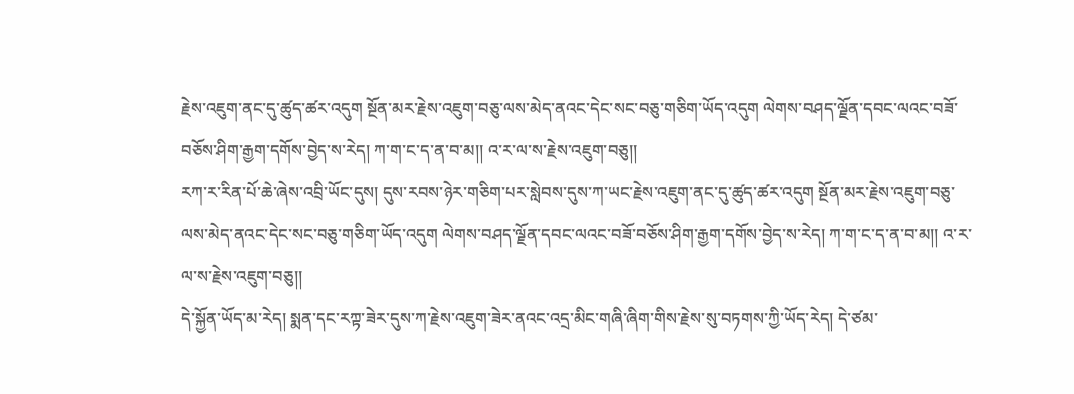རྗེས་འཇུག་ནང་དུ་ཚུད་ཚར་འདུག སྔོན་མར་རྗེས་འཇུག་བཅུ་ལས་མེད་ནའང་དེང་སང་བཅུ་གཅིག་ཡོད་འདུག ལེགས་བཤད་ལྗོན་དབང་ལའང་བཟོ་བཅོས་ཤིག་རྒྱག་དགོས་བྱེད་ས་རེད། ཀ་ག་ང་ད་ན་བ་མ།། འ་ར་ལ་ས་རྗེས་འཇུག་བཅུ།།
རཀ་ར་རིན་པོ་ཆེ་ཞེས་འབྲི་ཡོང་དུས། དུས་རབས་ཉེར་གཅིག་པར་སླེབས་དུས་ཀ་ཡང་རྗེས་འཇུག་ནང་དུ་ཚུད་ཚར་འདུག སྔོན་མར་རྗེས་འཇུག་བཅུ་ལས་མེད་ནའང་དེང་སང་བཅུ་གཅིག་ཡོད་འདུག ལེགས་བཤད་ལྗོན་དབང་ལའང་བཟོ་བཅོས་ཤིག་རྒྱག་དགོས་བྱེད་ས་རེད། ཀ་ག་ང་ད་ན་བ་མ།། འ་ར་ལ་ས་རྗེས་འཇུག་བཅུ།།
དེ་སྐྱོན་ཡོད་མ་རེད། སྨན་དང་རཀྟ་ཟེར་དུས་ཀ་རྗེས་འཇུག་ཟེར་ནའང་འདྲ་མིང་གཞི་ཞིག་གིས་རྗེས་སུ་བཏགས་ཀྱི་ཡོད་རེད། དེ་ཙམ་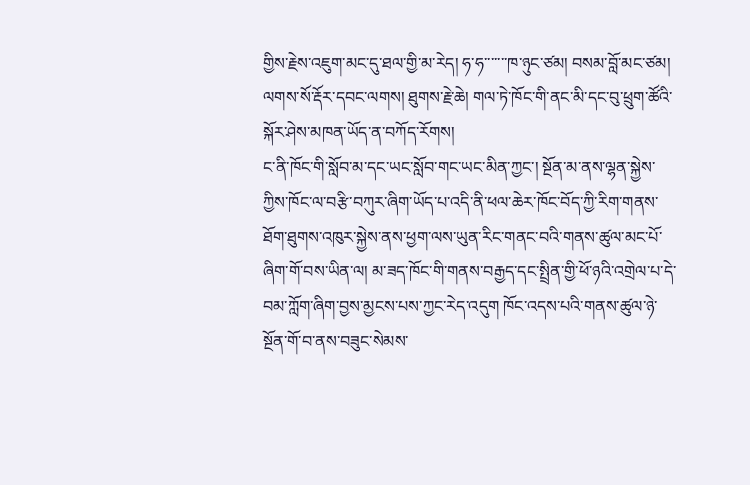གྱིས་རྗེས་འཇུག་མང་དུ་ཐལ་གྱི་མ་རེད། ཧ་ཧ་་་་་་་ཁ་ཉུང་ཙམ། བསམ་བློ་མང་ཙམ།
ལགས་སོ་རྡོར་དབང་ལགས། ཐུགས་རྗེ་ཆེ། གལ་ཏེ་ཁོང་གི་ནང་མི་དང་བུ་ཕྲུག་ཚོའི་སྐོར་ཤེས་མཁན་ཡོད་ན་བཀོད་རོགས།
ང་ནི་ཁོང་གི་སློབ་མ་དང་ཡང་སློབ་གང་ཡང་མིན་ཀྱང་། སྔོན་མ་ནས་ལྷན་སྐྱེས་ཀྱིས་ཁོང་ལ་བརྩི་བཀུར་ཞིག་ཡོད་པ་འདི་ནི་ཕལ་ཆེར་ཁོང་བོད་ཀྱི་རིག་གནས་ཐོག་ཐུགས་འཁུར་སྐྱེས་ནས་ཕྱག་ལས་ཡུན་རིང་གནང་བའི་གནས་ཚུལ་མང་པོ་ཞིག་གོ་བས་ཡིན་ལ། མ་ཟད་ཁོང་གི་གནས་བརྒྱད་དང་སྤྲིན་གྱི་ཕོ་ཉའི་འགྲེལ་པ་དེ་བམ་ཀློག་ཞིག་བྱས་མྱངས་པས་ཀྱང་རེད་འདུག ཁོང་འདས་པའི་གནས་ཚུལ་ཉེ་སྔོན་གོ་བ་ནས་བཟུང་སེམས་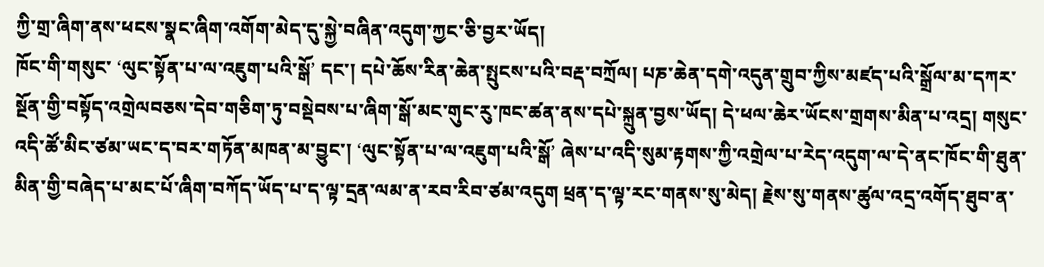ཀྱི་གྲ་ཞིག་ནས་ཕངས་སྣང་ཞིག་འགོག་མེད་དུ་སྐྱེ་བཞིན་འདུག་ཀྱང་ཅི་བྱར་ཡོད།
ཁོང་གི་གསུང་ ‘ལུང་སྟོན་པ་ལ་འཇུག་པའི་སྒོ’ དང་། དཔེ་ཆོས་རིན་ཆེན་སྤུངས་པའི་བརྡ་བཀྲོལ། པཎ་ཆེན་དགེ་འདུན་གྲུབ་ཀྱིས་མཛད་པའི་སྒྲོལ་མ་དཀར་སྔོན་གྱི་བསྟོད་འགྲེལབཅས་དེབ་གཅིག་ཏུ་བསྡེབས་པ་ཞིག་སྒོ་མང་གུང་རུ་ཁང་ཚན་ནས་དཔེ་སྐྲུན་བྱས་ཡོད། དེ་ཕལ་ཆེར་ཡོངས་གྲགས་མིན་པ་འདྲ། གསུང་འདི་ཚོ་མིང་ཙམ་ཡང་ད་བར་གཏོན་མཁན་མ་བྱུང་། ‘ལུང་སྟོན་པ་ལ་འཇུག་པའི་སྒོ’ ཞེས་པ་འདི་སུམ་རྟགས་ཀྱི་འགྲེལ་པ་རེད་འདུག་ལ་དེ་ནང་ཁོང་གི་ཐུན་མིན་གྱི་བཞེད་པ་མང་པོ་ཞིག་བཀོད་ཡོད་པ་ད་ལྟ་དྲན་ལམ་ན་རབ་རིབ་ཙམ་འདུག ཕྲན་ད་ལྟ་རང་གནས་སུ་མེད། རྗེས་སུ་གནས་ཚུལ་འདྲ་འགོད་ཐུབ་ན་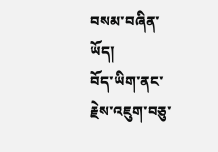བསམ་བཞིན་ཡོད།
བོད་ཡིག་ནང་རྗེས་འཇུག་བཅུ་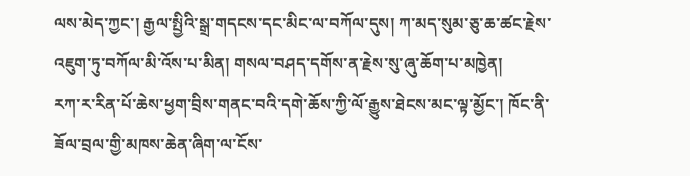ལས་མེད་ཀྱང་། རྒྱལ་སྤྱིའི་སྒྲ་གདངས་དང་མིང་ལ་བཀོལ་དུས། ཀ་མད་སུམ་ཅུ་ཆ་ཚང་རྗེས་འཇུག་ཏུ་བཀོལ་མི་འོས་པ་མིན། གསལ་བཤད་དགོས་ན་རྗེས་སུ་ཞུ་ཆོག་པ་མཁྱེན།
རཀ་ར་རིན་པོ་ཆེས་ཕྱག་བྲིས་གནང་བའི་དགེ་ཆོས་ཀྱི་ལོ་རྒྱུས་ཐེངས་མང་ལྟ་མྱོང་། ཁོང་ནི་ཟོལ་བྲལ་གྱི་མཁས་ཆེན་ཞིག་ལ་ངོས་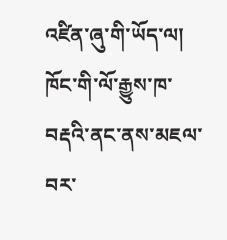འཛིན་ཞུ་གི་ཡོད་ལ། ཁོང་གི་ལོ་རྒྱུས་ཁ་བརྡའི་ནང་ནས་མཇལ་བར་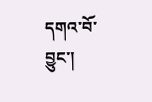དགའ་བོ་བྱུང་།